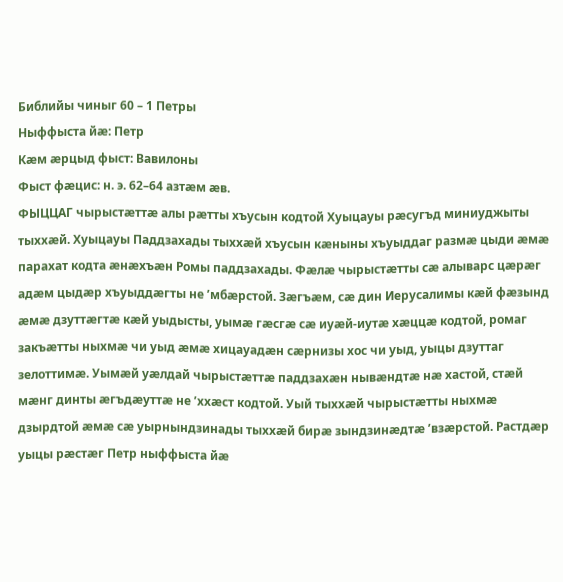Библийы чиныг 60 – 1 Петры
Ныффыста йӕ: Петр
Кӕм ӕрцыд фыст: Вавилоны
Фыст фӕцис: н. э. 62–64 азтӕм ӕв.
ФЫЦЦАГ чырыстӕттӕ алы рӕтты хъусын кодтой Хуыцауы рӕсугъд миниуджыты тыххӕй. Хуыцауы Паддзахады тыххӕй хъусын кӕныны хъуыддаг размӕ цыди ӕмӕ парахат кодта ӕнӕхъӕн Ромы паддзахады. Фӕлӕ чырыстӕтты сӕ алыварс цӕрӕг адӕм цыдӕр хъуыддӕгты не ’мбӕрстой. Зӕгъӕм, сӕ дин Иерусалимы кӕй фӕзынд ӕмӕ дзуттӕгтӕ кӕй уыдысты, уымӕ гӕсгӕ сӕ иуӕй-иутӕ хӕццӕ кодтой, ромаг закъӕтты ныхмӕ чи уыд ӕмӕ хицауадӕн сӕрнизы хос чи уыд, уыцы дзуттаг зелоттимӕ. Уымӕй уӕлдай чырыстӕттӕ паддзахӕн нывӕндтӕ нӕ хастой, стӕй мӕнг динты ӕгъдӕуттӕ не ’ххӕст кодтой. Уый тыххӕй чырыстӕтты ныхмӕ дзырдтой ӕмӕ сӕ уырнындзинады тыххӕй бирӕ зындзинӕдтӕ ’взӕрстой. Растдӕр уыцы рӕстӕг Петр ныффыста йӕ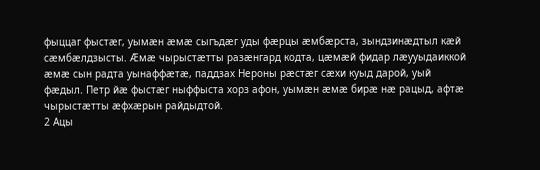фыццаг фыстӕг, уымӕн ӕмӕ сыгъдӕг уды фӕрцы ӕмбӕрста, зындзинӕдтыл кӕй сӕмбӕлдзысты. Ӕмӕ чырыстӕтты разӕнгард кодта, цӕмӕй фидар лӕууыдаиккой ӕмӕ сын радта уынаффӕтӕ, паддзах Нероны рӕстӕг сӕхи куыд дарой, уый фӕдыл. Петр йӕ фыстӕг ныффыста хорз афон, уымӕн ӕмӕ бирӕ нӕ рацыд, афтӕ чырыстӕтты ӕфхӕрын райдыдтой.
2 Ацы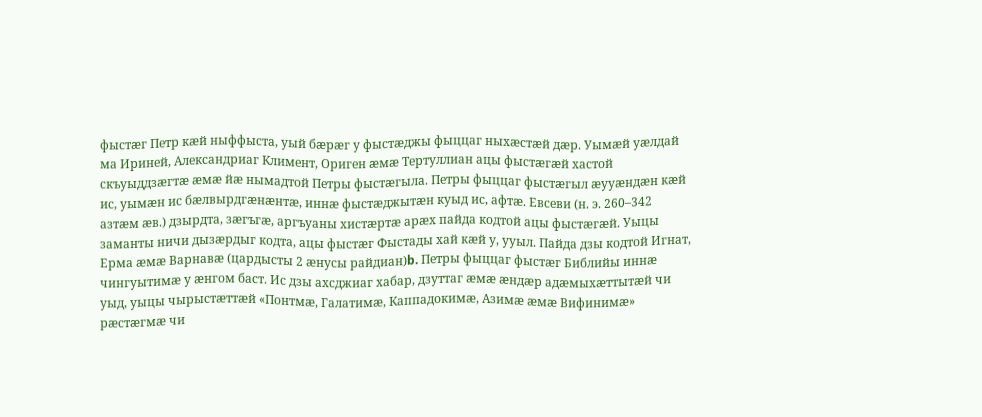фыстӕг Петр кӕй ныффыста, уый бӕрӕг у фыстӕджы фыццаг ныхӕстӕй дӕр. Уымӕй уӕлдай ма Ириней, Александриаг Климент, Ориген ӕмӕ Тертуллиан ацы фыстӕгӕй хастой скъуыддзӕгтӕ ӕмӕ йӕ нымадтой Петры фыстӕгылa. Петры фыццаг фыстӕгыл ӕууӕндӕн кӕй ис, уымӕн ис бӕлвырдгӕнӕнтӕ, иннӕ фыстӕджытӕн куыд ис, афтӕ. Евсеви (н. э. 260–342 азтӕм ӕв.) дзырдта, зӕгъгӕ, аргъуаны хистӕртӕ арӕх пайда кодтой ацы фыстӕгӕй. Уыцы заманты ничи дызӕрдыг кодта, ацы фыстӕг Фыстады хай кӕй у, ууыл. Пайда дзы кодтой Игнат, Ерма ӕмӕ Варнавӕ (цардысты 2 ӕнусы райдиан)b. Петры фыццаг фыстӕг Библийы иннӕ чингуытимӕ у ӕнгом баст. Ис дзы ахсджиаг хабар, дзуттаг ӕмӕ ӕндӕр адӕмыхӕттытӕй чи уыд, уыцы чырыстӕттӕй «Понтмӕ, Галатимӕ, Каппадокимӕ, Азимӕ ӕмӕ Вифинимӕ» рӕстӕгмӕ чи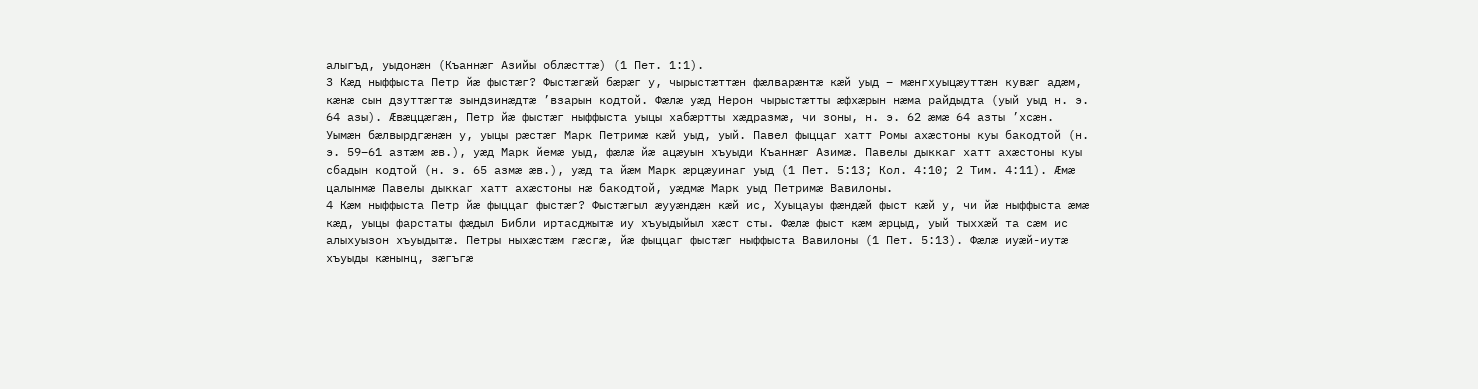алыгъд, уыдонӕн (Къаннӕг Азийы облӕсттӕ) (1 Пет. 1:1).
3 Кӕд ныффыста Петр йӕ фыстӕг? Фыстӕгӕй бӕрӕг у, чырыстӕттӕн фӕлварӕнтӕ кӕй уыд – мӕнгхуыцӕуттӕн кувӕг адӕм, кӕнӕ сын дзуттӕгтӕ зындзинӕдтӕ ’взарын кодтой. Фӕлӕ уӕд Нерон чырыстӕтты ӕфхӕрын нӕма райдыдта (уый уыд н. э. 64 азы). Ӕвӕццӕгӕн, Петр йӕ фыстӕг ныффыста уыцы хабӕртты хӕдразмӕ, чи зоны, н. э. 62 ӕмӕ 64 азты ’хсӕн. Уымӕн бӕлвырдгӕнӕн у, уыцы рӕстӕг Марк Петримӕ кӕй уыд, уый. Павел фыццаг хатт Ромы ахӕстоны куы бакодтой (н. э. 59–61 азтӕм ӕв.), уӕд Марк йемӕ уыд, фӕлӕ йӕ ацӕуын хъуыди Къаннӕг Азимӕ. Павелы дыккаг хатт ахӕстоны куы сбадын кодтой (н. э. 65 азмӕ ӕв.), уӕд та йӕм Марк ӕрцӕуинаг уыд (1 Пет. 5:13; Кол. 4:10; 2 Тим. 4:11). Ӕмӕ цалынмӕ Павелы дыккаг хатт ахӕстоны нӕ бакодтой, уӕдмӕ Марк уыд Петримӕ Вавилоны.
4 Кӕм ныффыста Петр йӕ фыццаг фыстӕг? Фыстӕгыл ӕууӕндӕн кӕй ис, Хуыцауы фӕндӕй фыст кӕй у, чи йӕ ныффыста ӕмӕ кӕд, уыцы фарстаты фӕдыл Библи иртасджытӕ иу хъуыдыйыл хӕст сты. Фӕлӕ фыст кӕм ӕрцыд, уый тыххӕй та сӕм ис алыхуызон хъуыдытӕ. Петры ныхӕстӕм гӕсгӕ, йӕ фыццаг фыстӕг ныффыста Вавилоны (1 Пет. 5:13). Фӕлӕ иуӕй-иутӕ хъуыды кӕнынц, зӕгъгӕ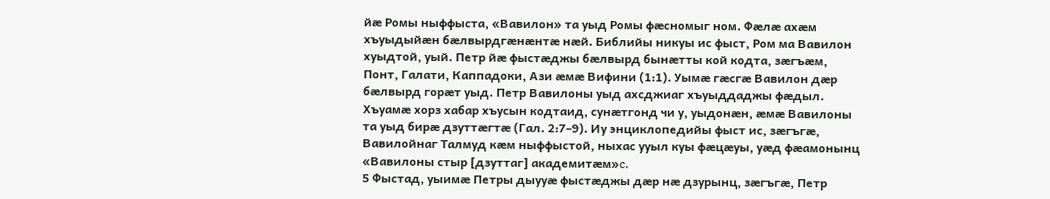йӕ Ромы ныффыста, «Вавилон» та уыд Ромы фӕсномыг ном. Фӕлӕ ахӕм хъуыдыйӕн бӕлвырдгӕнӕнтӕ нӕй. Библийы никуы ис фыст, Ром ма Вавилон хуыдтой, уый. Петр йӕ фыстӕджы бӕлвырд бынӕтты кой кодта, зӕгъӕм, Понт, Галати, Каппадоки, Ази ӕмӕ Вифини (1:1). Уымӕ гӕсгӕ Вавилон дӕр бӕлвырд горӕт уыд. Петр Вавилоны уыд ахсджиаг хъуыддаджы фӕдыл. Хъуамӕ хорз хабар хъусын кодтаид, сунӕтгонд чи у, уыдонӕн, ӕмӕ Вавилоны та уыд бирӕ дзуттӕгтӕ (Гал. 2:7–9). Иу энциклопедийы фыст ис, зӕгъгӕ, Вавилойнаг Талмуд кӕм ныффыстой, ныхас ууыл куы фӕцӕуы, уӕд фӕамонынц «Вавилоны стыр [дзуттаг] академитӕм»c.
5 Фыстад, уыимӕ Петры дыууӕ фыстӕджы дӕр нӕ дзурынц, зӕгъгӕ, Петр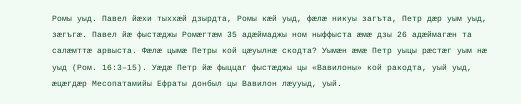Ромы уыд. Павел йӕхи тыххӕй дзырдта, Ромы кӕй уыд, фӕлӕ никуы загъта, Петр дӕр уым уыд, зӕгъгӕ. Павел йӕ фыстӕджы Ромӕгтӕм 35 адӕймаджы ном ныффыста ӕмӕ дзы 26 адӕймагӕн та салӕмттӕ арвыста. Фӕлӕ цымӕ Петры кой цӕуылнӕ скодта? Уымӕн ӕмӕ Петр уыцы рӕстӕг уым нӕ уыд (Ром. 16:3–15). Уӕдӕ Петр йӕ фыццаг фыстӕджы цы «Вавилоны» кой ракодта, уый уыд, ӕцӕгдӕр Месопатамийы Ефраты донбыл цы Вавилон лӕууыд, уый.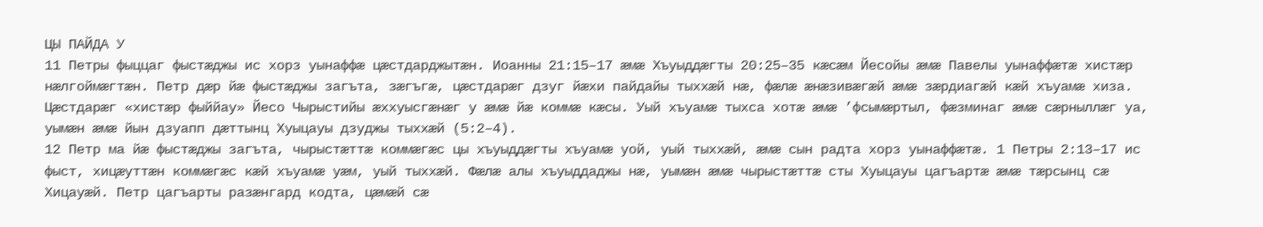ЦЫ ПАЙДА У
11 Петры фыццаг фыстӕджы ис хорз уынаффӕ цӕстдарджытӕн. Иоанны 21:15–17 ӕмӕ Хъуыддӕгты 20:25–35 кӕсӕм Йесойы ӕмӕ Павелы уынаффӕтӕ хистӕр нӕлгоймӕгтӕн. Петр дӕр йӕ фыстӕджы загъта, зӕгъгӕ, цӕстдарӕг дзуг йӕхи пайдайы тыххӕй нӕ, фӕлӕ ӕнӕзивӕгӕй ӕмӕ зӕрдиагӕй кӕй хъуамӕ хиза. Цӕстдарӕг «хистӕр фыййау» Йесо Чырыстийы ӕххуысгӕнӕг у ӕмӕ йӕ коммӕ кӕсы. Уый хъуамӕ тыхса хотӕ ӕмӕ ’фсымӕртыл, фӕзминаг ӕмӕ сӕрныллӕг уа, уымӕн ӕмӕ йын дзуапп дӕттынц Хуыцауы дзуджы тыххӕй (5:2–4).
12 Петр ма йӕ фыстӕджы загъта, чырыстӕттӕ коммӕгӕс цы хъуыддӕгты хъуамӕ уой, уый тыххӕй, ӕмӕ сын радта хорз уынаффӕтӕ. 1 Петры 2:13–17 ис фыст, хицӕуттӕн коммӕгӕс кӕй хъуамӕ уӕм, уый тыххӕй. Фӕлӕ алы хъуыддаджы нӕ, уымӕн ӕмӕ чырыстӕттӕ сты Хуыцауы цагъартӕ ӕмӕ тӕрсынц сӕ Хицауӕй. Петр цагъарты разӕнгард кодта, цӕмӕй сӕ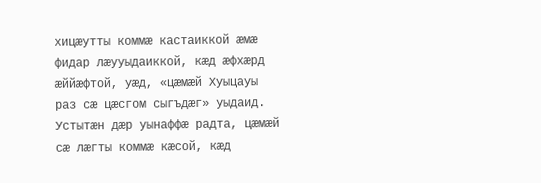хицӕутты коммӕ кастаиккой ӕмӕ фидар лӕууыдаиккой, кӕд ӕфхӕрд ӕййӕфтой, уӕд, «цӕмӕй Хуыцауы раз сӕ цӕсгом сыгъдӕг» уыдаид. Устытӕн дӕр уынаффӕ радта, цӕмӕй сӕ лӕгты коммӕ кӕсой, кӕд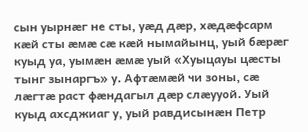сын уырнӕг не сты, уӕд дӕр, хӕдӕфсарм кӕй сты ӕмӕ сӕ кӕй нымайынц, уый бӕрӕг куыд уа, уымӕн ӕмӕ уый «Хуыцауы цӕсты тынг зынаргъ» у. Афтӕмӕй чи зоны, сӕ лӕгтӕ раст фӕндагыл дӕр слӕууой. Уый куыд ахсджиаг у, уый равдисынӕн Петр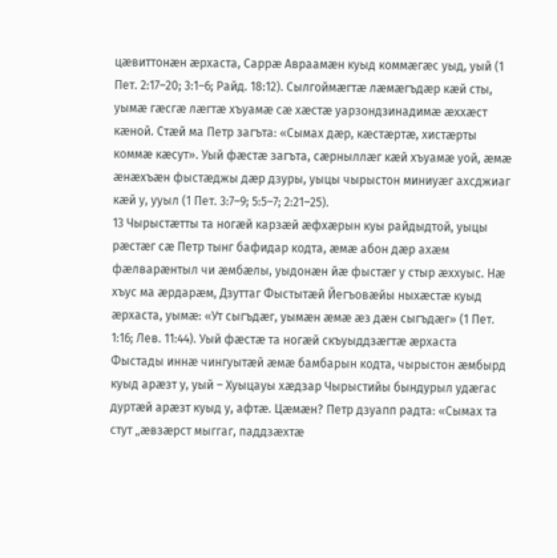цӕвиттонӕн ӕрхаста, Саррӕ Авраамӕн куыд коммӕгӕс уыд, уый (1 Пет. 2:17–20; 3:1–6; Райд. 18:12). Сылгоймӕгтӕ лӕмӕгъдӕр кӕй сты, уымӕ гӕсгӕ лӕгтӕ хъуамӕ сӕ хӕстӕ уарзондзинадимӕ ӕххӕст кӕной. Стӕй ма Петр загъта: «Сымах дӕр, кӕстӕртӕ, хистӕрты коммӕ кӕсут». Уый фӕстӕ загъта, сӕрныллӕг кӕй хъуамӕ уой, ӕмӕ ӕнӕхъӕн фыстӕджы дӕр дзуры, уыцы чырыстон миниуӕг ахсджиаг кӕй у, ууыл (1 Пет. 3:7–9; 5:5–7; 2:21–25).
13 Чырыстӕтты та ногӕй карзӕй ӕфхӕрын куы райдыдтой, уыцы рӕстӕг сӕ Петр тынг бафидар кодта, ӕмӕ абон дӕр ахӕм фӕлварӕнтыл чи ӕмбӕлы, уыдонӕн йӕ фыстӕг у стыр ӕххуыс. Нӕ хъус ма ӕрдарӕм, Дзуттаг Фыстытӕй Йегъовӕйы ныхӕстӕ куыд ӕрхаста, уымӕ: «Ут сыгъдӕг, уымӕн ӕмӕ ӕз дӕн сыгъдӕг» (1 Пет. 1:16; Лев. 11:44). Уый фӕстӕ та ногӕй скъуыддзӕгтӕ ӕрхаста Фыстады иннӕ чингуытӕй ӕмӕ бамбарын кодта, чырыстон ӕмбырд куыд арӕзт у, уый – Хуыцауы хӕдзар Чырыстийы бындурыл удӕгас дуртӕй арӕзт куыд у, афтӕ. Цӕмӕн? Петр дзуапп радта: «Сымах та стут „ӕвзӕрст мыггаг, паддзӕхтӕ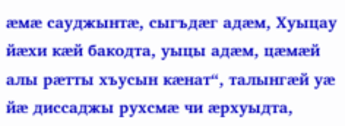ӕмӕ сауджынтӕ, сыгъдӕг адӕм, Хуыцау йӕхи кӕй бакодта, уыцы адӕм, цӕмӕй алы рӕтты хъусын кӕнат“, талынгӕй уӕ йӕ диссаджы рухсмӕ чи ӕрхуыдта,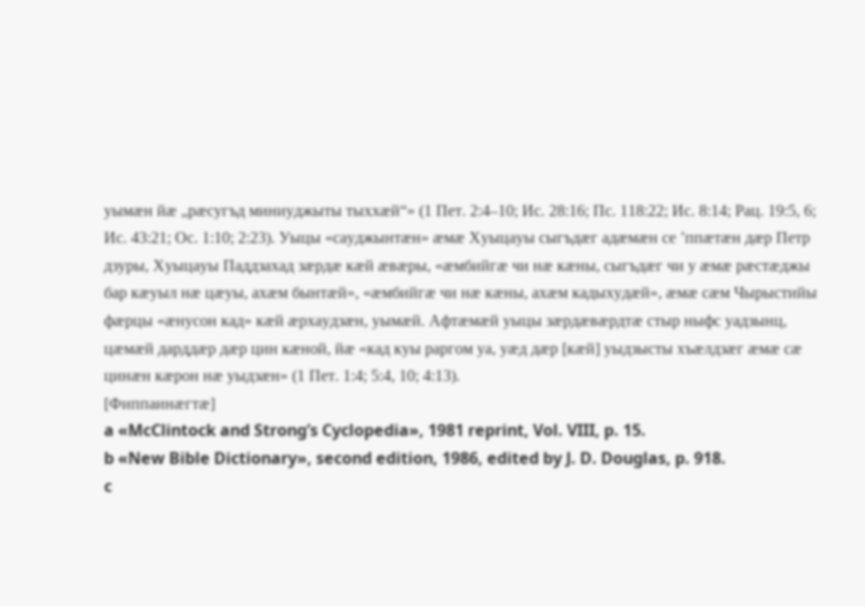уымӕн йӕ „рӕсугъд миниуджыты тыххӕй“» (1 Пет. 2:4–10; Ис. 28:16; Пс. 118:22; Ис. 8:14; Рац. 19:5, 6; Ис. 43:21; Ос. 1:10; 2:23). Уыцы «сауджынтӕн» ӕмӕ Хуыцауы сыгъдӕг адӕмӕн се ’ппӕтӕн дӕр Петр дзуры, Хуыцауы Паддзахад зӕрдӕ кӕй ӕвӕры, «ӕмбийгӕ чи нӕ кӕны, сыгъдӕг чи у ӕмӕ рӕстӕджы бар кӕуыл нӕ цӕуы, ахӕм бынтӕй», «ӕмбийгӕ чи нӕ кӕны, ахӕм кадыхудӕй», ӕмӕ сӕм Чырыстийы фӕрцы «ӕнусон кад» кӕй ӕрхаудзӕн, уымӕй. Афтӕмӕй уыцы зӕрдӕвӕрдтӕ стыр ныфс уадзынц, цӕмӕй дарддӕр дӕр цин кӕной, йӕ «кад куы раргом уа, уӕд дӕр [кӕй] уыдзысты хъӕлдзӕг ӕмӕ сӕ цинӕн кӕрон нӕ уыдзӕн» (1 Пет. 1:4; 5:4, 10; 4:13).
[Фиппаинӕгтӕ]
a «McClintock and Strong’s Cyclopedia», 1981 reprint, Vol. VIII, p. 15.
b «New Bible Dictionary», second edition, 1986, edited by J. D. Douglas, p. 918.
c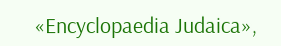«Encyclopaedia Judaica»,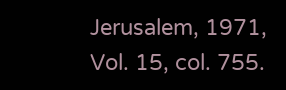Jerusalem, 1971, Vol. 15, col. 755.